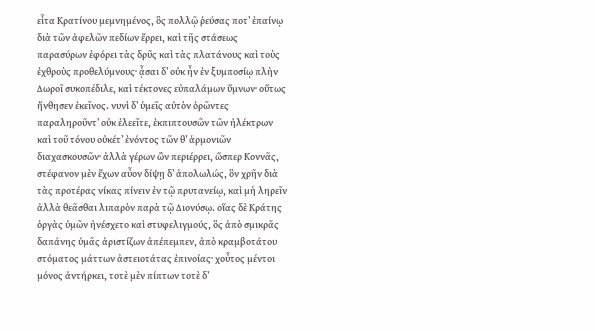εἶτα Κρατίνου μεμνημένος, ὃς πολλῷ ῥεύσας ποτʼ ἐπαίνῳ διὰ τῶν ἀφελῶν πεδίων ἔρρει, καὶ τῆς στάσεως παρασύρων ἐφόρει τὰς δρῦς καὶ τὰς πλατάνους καὶ τοὺς ἐχθροὺς προθελύμνους· ᾆσαι δʼ οὐκ ἦν ἐν ξυμποσίῳ πλὴν Δωροῖ συκοπέδιλε, καὶ τέκτονες εὐπαλάμων ὕμνων· οὕτως ἤνθησεν ἐκεῖνος. νυνὶ δʼ ὑμεῖς αὐτὸν ὁρῶντες παραληροῦντʼ οὐκ ἐλεεῖτε, ἐκπιπτουσῶν τῶν ἠλέκτρων καὶ τοῦ τόνου οὐκέτʼ ἐνόντος τῶν θʼ ἁρμονιῶν διαχασκουσῶν· ἀλλὰ γέρων ὢν περιέρρει, ὥσπερ Κοννᾶς, στέφανον μὲν ἔχων αὖον δίψῃ δʼ ἀπολωλώς, ὃν χρῆν διὰ τὰς προτέρας νίκας πίνειν ἐν τῷ πρυτανείῳ, καὶ μὴ ληρεῖν ἀλλὰ θεᾶσθαι λιπαρὸν παρὰ τῷ Διονύσῳ. οἵας δὲ Κράτης ὀργὰς ὑμῶν ἠνέσχετο καὶ στυφελιγμούς, ὃς ἀπὸ σμικρᾶς δαπάνης ὑμᾶς ἀριστίζων ἀπέπεμπεν, ἀπὸ κραμβοτάτου στόματος μάττων ἀστειοτάτας ἐπινοίας· χοὖτος μέντοι μόνος ἀντήρκει, τοτὲ μὲν πίπτων τοτὲ δʼ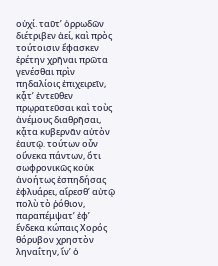οὐχί. ταῦτʼ ὀρρωδῶν διέτριβεν ἀεί, καὶ πρὸς τούτοισιν ἔφασκεν ἐρέτην χρῆναι πρῶτα γενέσθαι πρὶν πηδαλίοις ἐπιχειρεῖν, κᾆτʼ ἐντεῦθεν πρῳρατεῦσαι καὶ τοὺς ἀνέμους διαθρῆσαι, κᾆτα κυβερνᾶν αὐτὸν ἑαυτῷ. τούτων οὖν οὕνεκα πάντων, ὅτι σωφρονικῶς κοὐκ ἀνοήτως ἐσπηδήσας ἐφλυάρει, αἴρεσθʼ αὐτῷ πολὺ τὸ ῥόθιον, παραπέμψατʼ ἐφʼ ἕνδεκα κώπαις Χορός θόρυβον χρηστὸν ληναΐτην, ἵνʼ ὁ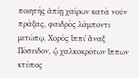ποιητὴς ἀπίῃ χαίρων κατὰ νοῦν πράξας, φαιδρὸς λάμποντι μετώπῳ. Χορός ἵππιʼ ἄναξ Πόσειδον, ᾧ χαλκοκρότων ἵππων κτύπος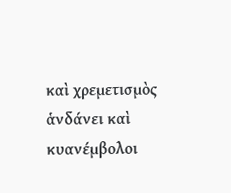καὶ χρεμετισμὸς ἁνδάνει καὶ κυανέμβολοι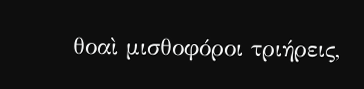θοαὶ μισθοφόροι τριήρεις,